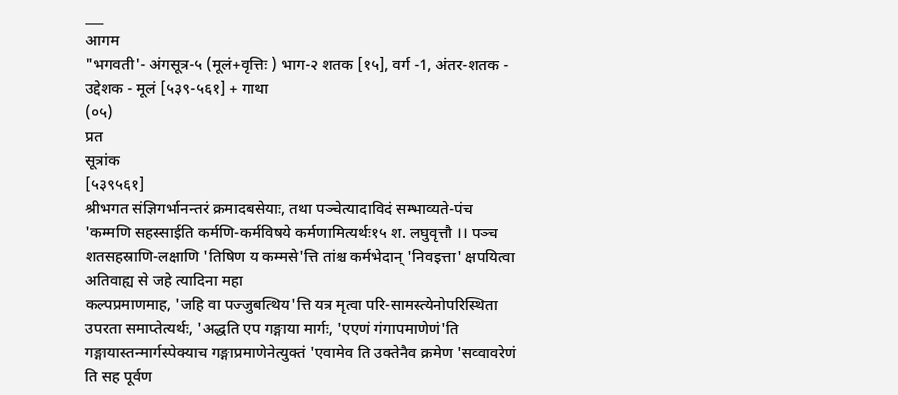___
आगम
"भगवती'- अंगसूत्र-५ (मूलं+वृत्तिः ) भाग-२ शतक [१५], वर्ग -1, अंतर-शतक - उद्देशक - मूलं [५३९-५६१] + गाथा
(०५)
प्रत
सूत्रांक
[५३९५६१]
श्रीभगत संज्ञिगर्भानन्तरं क्रमादबसेयाः, तथा पञ्चेत्यादाविदं सम्भाव्यते-पंच 'कम्मणि सहस्साईति कर्मणि-कर्मविषये कर्मणामित्यर्थः१५ श. लघुवृत्तौ ।। पञ्च शतसहस्राणि-लक्षाणि 'तिषिण य कम्मसे'त्ति तांश्च कर्मभेदान् 'निवइत्ता' क्षपयित्वा अतिवाह्य से जहे त्यादिना महा
कल्पप्रमाणमाह, 'जहि वा पज्जुबत्थिय'त्ति यत्र मृत्वा परि-सामस्त्येनोपरिस्थिता उपरता समाप्तेत्यर्थः, 'अद्धति एप गङ्गाया मार्गः, 'एएणं गंगापमाणेणं'ति गङ्गायास्तन्मार्गस्पेक्याच गङ्गाप्रमाणेनेत्युक्तं 'एवामेव ति उक्तेनैव क्रमेण 'सव्वावरेणं ति सह पूर्वण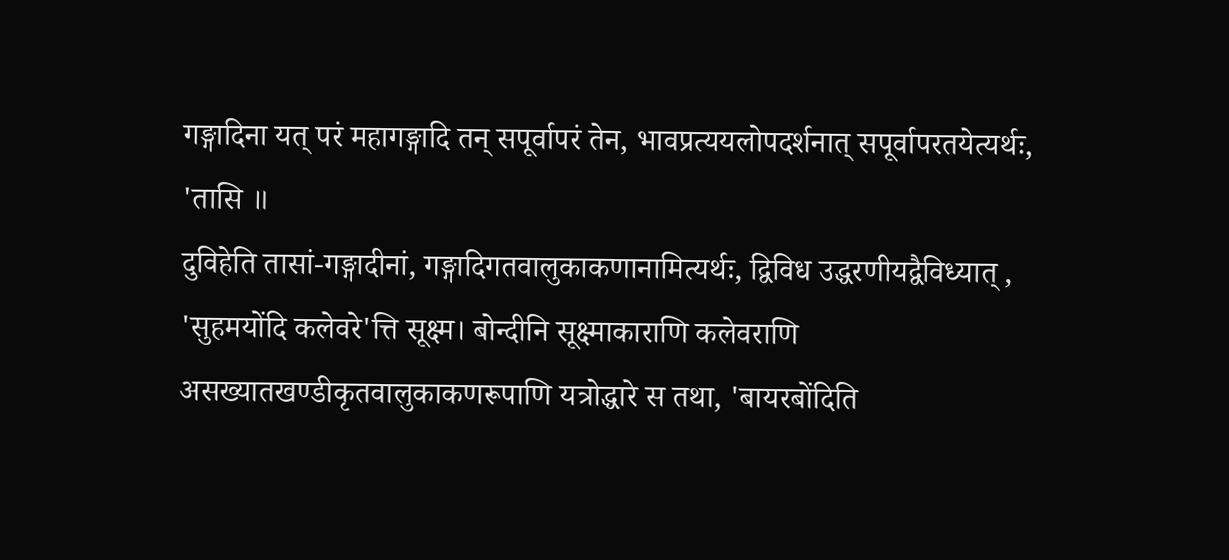गङ्गादिना यत् परं महागङ्गादि तन् सपूर्वापरं तेन, भावप्रत्ययलोपदर्शनात् सपूर्वापरतयेत्यर्थः, 'तासि ॥
दुविहेति तासां-गङ्गादीनां, गङ्गादिगतवालुकाकणानामित्यर्थः, द्विविध उद्धरणीयद्वैविध्यात् , 'सुहमयोंदि कलेवरे'त्ति सूक्ष्म। बोन्दीनि सूक्ष्माकाराणि कलेवराणि असख्यातखण्डीकृतवालुकाकणरूपाणि यत्रोद्धारे स तथा, 'बायरबोंदिति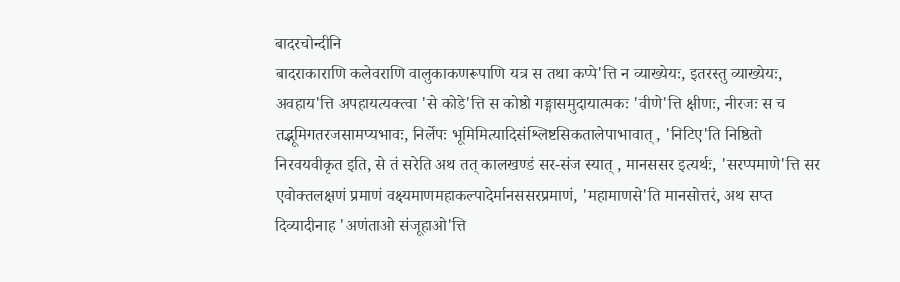बादरचोन्दीनि
बादराकाराणि कलेवराणि वालुकाकणरूपाणि यत्र स तथा कप्पे'त्ति न व्याख्येयः, इतरस्तु व्याख्येयः, अवहाय'त्ति अपहायत्यक्त्वा 'से कोडे'त्ति स कोष्ठो गङ्गासमुदायात्मकः 'वीणे'त्ति क्षीणः, नीरजः स च तद्भूमिगतरजसामप्यभावः, निर्लेपः भूमिमित्यादिसंश्लिष्टसिकतालेपाभावात् , 'निटिए'ति निष्ठितो निरवयवीकृत इति, से तं सरेति अथ तत् कालखण्डं सर-संज स्यात् , मानससर इत्यर्थः, 'सरप्पमाणे'त्ति सर एवोक्तलक्षणं प्रमाणं वक्ष्यमाणमहाकल्पादेर्मानससरप्रमाणं, 'महामाणसे'ति मानसोत्तरं, अथ सप्त दिव्यादीनाह 'अणंताओ संजूहाओ'त्ति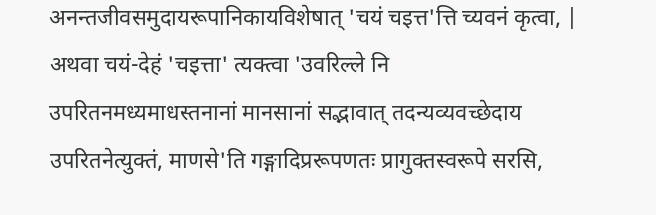अनन्तजीवसमुदायरूपानिकायविशेषात् 'चयं चइत्त'त्ति च्यवनं कृत्वा, | अथवा चयं-देहं 'चइत्ता' त्यक्त्वा 'उवरिल्ले नि उपरितनमध्यमाधस्तनानां मानसानां सद्भावात् तदन्यव्यवच्छेदाय उपरितनेत्युक्तं, माणसे'ति गङ्गादिप्ररूपणतः प्रागुक्तस्वरूपे सरसि,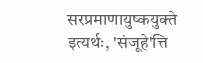सरप्रमाणायुष्कयुक्ते इत्यर्थः, 'संजूहे'त्ति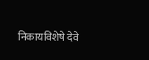निकायविशेषे देवे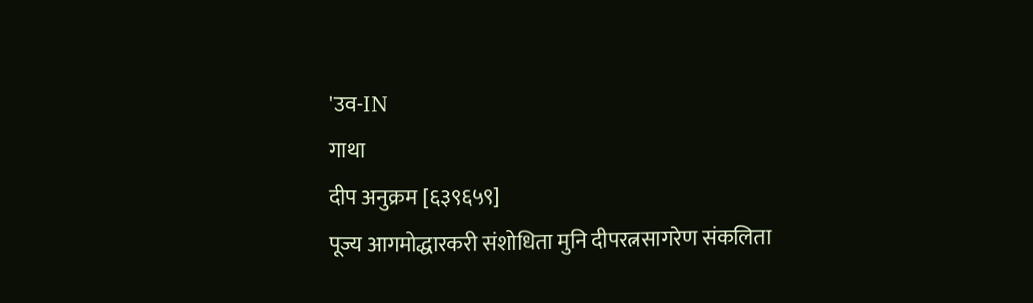'उव-IN
गाथा
दीप अनुक्रम [६३९६५९]
पूज्य आगमोद्धारकरी संशोधिता मुनि दीपरत्नसागरेण संकलिता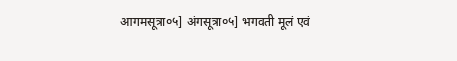आगमसूत्रा०५] अंगसूत्रा०५] भगवती मूलं एवं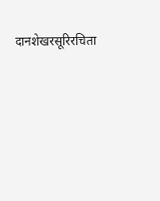दानशेखरसूरिरचिता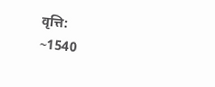वृत्ति:
~1540